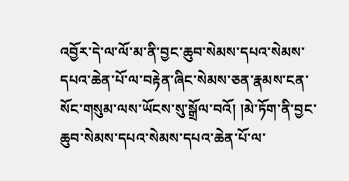འབྱོར་དེ་ལ་ལོ་མ་ནི་བྱང་ཆུབ་སེམས་དཔའ་སེམས་དཔའ་ཆེན་པོ་ལ་བརྟེན་ཞིང་སེམས་ཅན་རྣམས་ངན་སོང་གསུམ་ལས་ཡོངས་སུ་སྒྲོལ་བའོ། །མེ་ཏོག་ནི་བྱང་ཆུབ་སེམས་དཔའ་སེམས་དཔའ་ཆེན་པོ་ལ་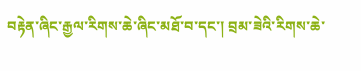བརྟེན་ཞིང་རྒྱལ་རིགས་ཆེ་ཞིང་མཐོ་བ་དང་། བྲམ་ཟེའི་རིགས་ཆེ་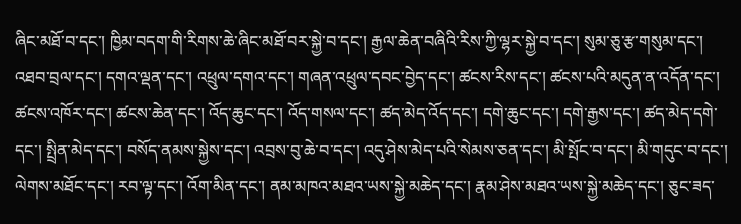ཞིང་མཐོ་བ་དང་། ཁྱིམ་བདག་གི་རིགས་ཆེ་ཞིང་མཐོ་བར་སྐྱེ་བ་དང་། རྒྱལ་ཆེན་བཞིའི་རིས་ཀྱི་ལྷར་སྐྱེ་བ་དང་། སུམ་ཅུ་རྩ་གསུམ་དང་། འཐབ་བྲལ་དང་། དགའ་ལྡན་དང་། འཕྲུལ་དགའ་དང་། གཞན་འཕྲུལ་དབང་བྱེད་དང་། ཚངས་རིས་དང་། ཚངས་པའི་མདུན་ན་འདོན་དང་། ཚངས་འཁོར་དང་། ཚངས་ཆེན་དང་། འོད་ཆུང་དང་། འོད་གསལ་དང་། ཚད་མེད་འོད་དང་། དགེ་ཆུང་དང་། དགེ་རྒྱས་དང་། ཚད་མེད་དགེ་དང་། སྤྲིན་མེད་དང་། བསོད་ནམས་སྐྱེས་དང་། འབྲས་བུ་ཆེ་བ་དང་། འདུ་ཤེས་མེད་པའི་སེམས་ཅན་དང་། མི་སྤོང་བ་དང་། མི་གདུང་བ་དང་། ལེགས་མཐོང་དང་། རབ་ལྟ་དང་། འོག་མིན་དང་། ནམ་མཁའ་མཐའ་ཡས་སྐྱེ་མཆེད་དང་། རྣམ་ཤེས་མཐའ་ཡས་སྐྱེ་མཆེད་དང་། ཅུང་ཟད་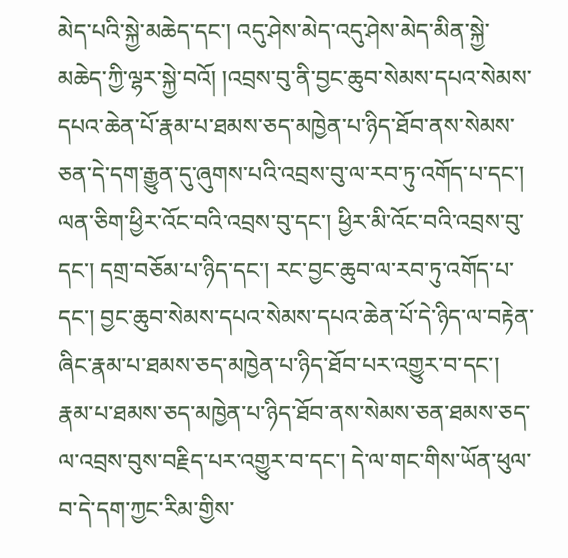མེད་པའི་སྐྱེ་མཆེད་དང་། འདུ་ཤེས་མེད་འདུ་ཤེས་མེད་མིན་སྐྱེ་མཆེད་ཀྱི་ལྷར་སྐྱེ་བའོ། །འབྲས་བུ་ནི་བྱང་ཆུབ་སེམས་དཔའ་སེམས་དཔའ་ཆེན་པོ་རྣམ་པ་ཐམས་ཅད་མཁྱེན་པ་ཉིད་ཐོབ་ནས་སེམས་ཅན་དེ་དག་རྒྱུན་དུ་ཞུགས་པའི་འབྲས་བུ་ལ་རབ་ཏུ་འགོད་པ་དང་། ལན་ཅིག་ཕྱིར་འོང་བའི་འབྲས་བུ་དང་། ཕྱིར་མི་འོང་བའི་འབྲས་བུ་དང་། དགྲ་བཅོམ་པ་ཉིད་དང་། རང་བྱང་ཆུབ་ལ་རབ་ཏུ་འགོད་པ་དང་། བྱང་ཆུབ་སེམས་དཔའ་སེམས་དཔའ་ཆེན་པོ་དེ་ཉིད་ལ་བརྟེན་ཞིང་རྣམ་པ་ཐམས་ཅད་མཁྱེན་པ་ཉིད་ཐོབ་པར་འགྱུར་བ་དང་། རྣམ་པ་ཐམས་ཅད་མཁྱེན་པ་ཉིད་ཐོབ་ནས་སེམས་ཅན་ཐམས་ཅད་ལ་འབྲས་བུས་བརྗིད་པར་འགྱུར་བ་དང་། དེ་ལ་གང་གིས་ཡོན་ཕུལ་བ་དེ་དག་ཀྱང་རིམ་གྱིས་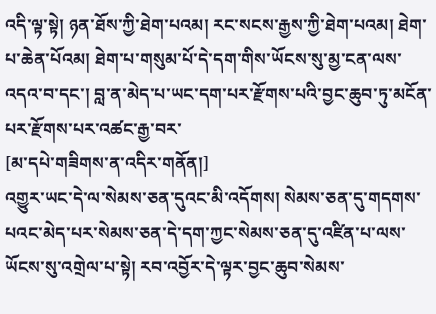འདི་ལྟ་སྟེ། ཉན་ཐོས་ཀྱི་ཐེག་པའམ། རང་སངས་རྒྱས་ཀྱི་ཐེག་པའམ། ཐེག་པ་ཆེན་པོའམ། ཐེག་པ་གསུམ་པོ་དེ་དག་གིས་ཡོངས་སུ་མྱ་ངན་ལས་འདའ་བ་དང་། བླ་ན་མེད་པ་ཡང་དག་པར་རྫོགས་པའི་བྱང་ཆུབ་ཏུ་མངོན་པར་རྫོགས་པར་འཚང་རྒྱ་བར་
[མ་དཔེ་གཟིགས་ན་འདིར་གནོན།]
འགྱུར་ཡང་དེ་ལ་སེམས་ཅན་དུའང་མི་འདོགས། སེམས་ཅན་དུ་གདགས་པའང་མེད་པར་སེམས་ཅན་དེ་དག་ཀྱང་སེམས་ཅན་དུ་འཛིན་པ་ལས་ཡོངས་སུ་འགྲེལ་པ་སྟེ། རབ་འབྱོར་དེ་ལྟར་བྱང་ཆུབ་སེམས་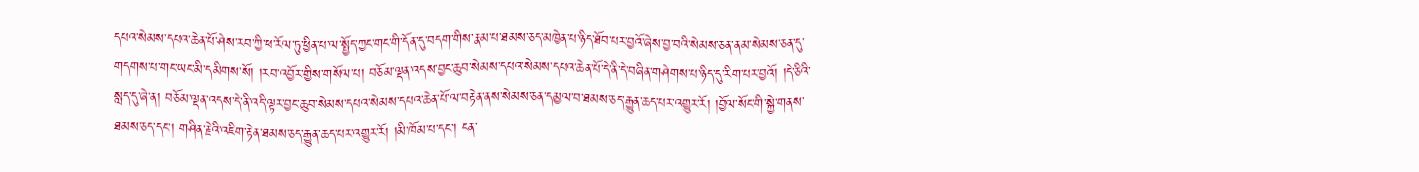དཔའ་སེམས་དཔའ་ཆེན་པོ་ཤེས་རབ་ཀྱི་ཕ་རོལ་ཏུ་ཕྱིན་པ་ལ་སྤྱོད་ཀྱང་གང་གི་དོན་དུ་བདག་གིས་རྣམ་པ་ཐམས་ཅད་མཁྱེན་པ་ཉིད་ཐོབ་པར་བྱའོ་ཞེས་བྱ་བའི་སེམས་ཅན་ནམ་སེམས་ཅན་དུ་གདགས་པ་གང་ཡང་མི་དམིགས་སོ། །རབ་འབྱོར་གྱིས་གསོལ་པ། བཅོམ་ལྡན་འདས་བྱང་ཆུབ་སེམས་དཔའ་སེམས་དཔའ་ཆེན་པོ་དེ་ནི་དེ་བཞིན་གཤེགས་པ་ཉིད་དུ་རིག་པར་བྱའོ། །དེ་ཅིའི་སླད་དུ་ཞེ་ན། བཅོམ་ལྡན་འདས་དེ་ནི་འདི་ལྟར་བྱང་ཆུབ་སེམས་དཔའ་སེམས་དཔའ་ཆེན་པོ་ལ་བརྟེན་ནས་སེམས་ཅན་དམྱལ་བ་ཐམས་ཅད་རྒྱུན་ཆད་པར་འགྱུར་རོ། །བྱོལ་སོང་གི་སྐྱེ་གནས་ཐམས་ཅད་དང་། གཤིན་རྗེའི་འཇིག་རྟེན་ཐམས་ཅད་རྒྱུན་ཆད་པར་འགྱུར་རོ། །མི་ཁོམ་པ་དང་། ངན་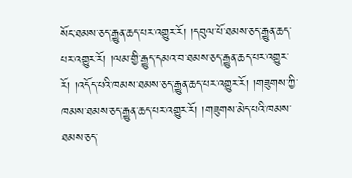སོང་ཐམས་ཅད་རྒྱུན་ཆད་པར་འགྱུར་རོ། །དབུལ་པོ་ཐམས་ཅད་རྒྱུན་ཆད་པར་འགྱུར་རོ། །ལམ་གྱི་རྒྱུད་དམའ་བ་ཐམས་ཅད་རྒྱུན་ཆད་པར་འགྱུར་རོ། །འདོད་པའི་ཁམས་ཐམས་ཅད་རྒྱུན་ཆད་པར་འགྱུར་རོ། །གཟུགས་ཀྱི་ཁམས་ཐམས་ཅད་རྒྱུན་ཆད་པར་འགྱུར་རོ། །གཟུགས་མེད་པའི་ཁམས་ཐམས་ཅད་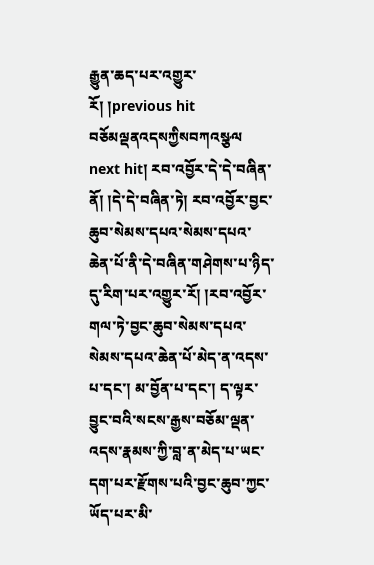རྒྱུན་ཆད་པར་འགྱུར་རོ། །previous hit བཅོམལྡནའདསཀྱིསབཀའསྩལ next hit། རབ་འབྱོར་དེ་དེ་བཞིན་ནོ། །དེ་དེ་བཞིན་ཏེ། རབ་འབྱོར་བྱང་ཆུབ་སེམས་དཔའ་སེམས་དཔའ་ཆེན་པོ་ནི་དེ་བཞིན་གཤེགས་པ་ཉིད་དུ་རིག་པར་འགྱུར་རོ། །རབ་འབྱོར་གལ་ཏེ་བྱང་ཆུབ་སེམས་དཔའ་སེམས་དཔའ་ཆེན་པོ་མེད་ན་འདས་པ་དང་། མ་བྱོན་པ་དང་། ད་ལྟར་བྱུང་བའི་སངས་རྒྱས་བཅོམ་ལྡན་འདས་རྣམས་ཀྱི་བླ་ན་མེད་པ་ཡང་དག་པར་རྫོགས་པའི་བྱང་ཆུབ་ཀྱང་ཡོད་པར་མི་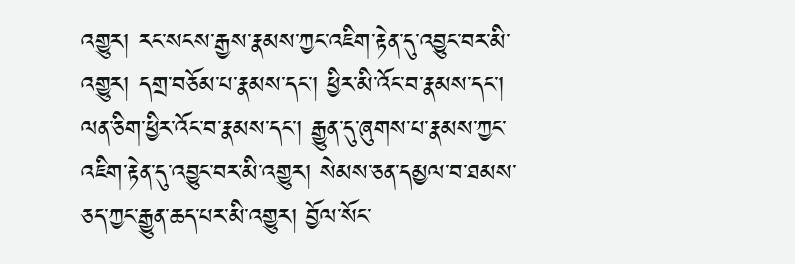འགྱུར། རང་སངས་རྒྱས་རྣམས་ཀྱང་འཇིག་རྟེན་དུ་འབྱུང་བར་མི་འགྱུར། དགྲ་བཅོམ་པ་རྣམས་དང་། ཕྱིར་མི་འོང་བ་རྣམས་དང་། ལན་ཅིག་ཕྱིར་འོང་བ་རྣམས་དང་། རྒྱུན་དུ་ཞུགས་པ་རྣམས་ཀྱང་འཇིག་རྟེན་དུ་འབྱུང་བར་མི་འགྱུར། སེམས་ཅན་དམྱལ་བ་ཐམས་ཅད་ཀྱང་རྒྱུན་ཆད་པར་མི་འགྱུར། བྱོལ་སོང་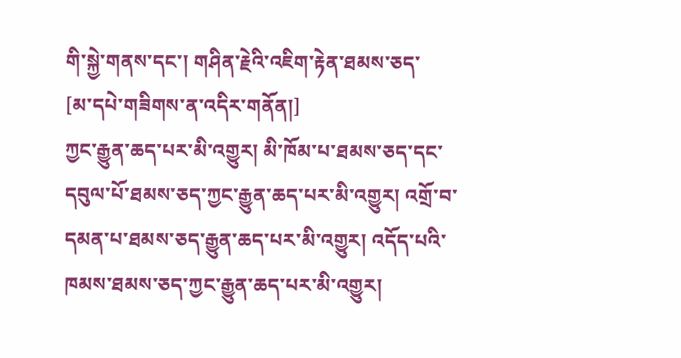གི་སྐྱེ་གནས་དང་། གཤིན་རྗེའི་འཇིག་རྟེན་ཐམས་ཅད་
[མ་དཔེ་གཟིགས་ན་འདིར་གནོན།]
ཀྱང་རྒྱུན་ཆད་པར་མི་འགྱུར། མི་ཁོམ་པ་ཐམས་ཅད་དང་དབུལ་པོ་ཐམས་ཅད་ཀྱང་རྒྱུན་ཆད་པར་མི་འགྱུར། འགྲོ་བ་དམན་པ་ཐམས་ཅད་རྒྱུན་ཆད་པར་མི་འགྱུར། འདོད་པའི་ཁམས་ཐམས་ཅད་ཀྱང་རྒྱུན་ཆད་པར་མི་འགྱུར།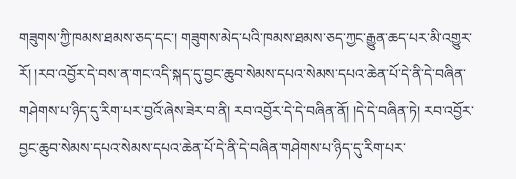གཟུགས་ཀྱི་ཁམས་ཐམས་ཅད་དང་། གཟུགས་མེད་པའི་ཁམས་ཐམས་ཅད་ཀྱང་རྒྱུན་ཆད་པར་མི་འགྱུར་རོ། །རབ་འབྱོར་དེ་བས་ན་གང་འདི་སྐད་དུ་བྱང་ཆུབ་སེམས་དཔའ་སེམས་དཔའ་ཆེན་པོ་དེ་ནི་དེ་བཞིན་གཤེགས་པ་ཉིད་དུ་རིག་པར་བྱའོ་ཞེས་ཟེར་བ་ནི། རབ་འབྱོར་དེ་དེ་བཞིན་ནོ། །དེ་དེ་བཞིན་ཏེ། རབ་འབྱོར་བྱང་ཆུབ་སེམས་དཔའ་སེམས་དཔའ་ཆེན་པོ་དེ་ནི་དེ་བཞིན་གཤེགས་པ་ཉིད་དུ་རིག་པར་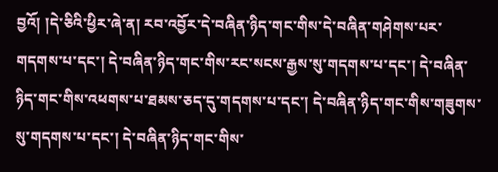བྱའོ། །དེ་ཅིའི་ཕྱིར་ཞེ་ན། རབ་འབྱོར་དེ་བཞིན་ཉིད་གང་གིས་དེ་བཞིན་གཤེགས་པར་གདགས་པ་དང་། དེ་བཞིན་ཉིད་གང་གིས་རང་སངས་རྒྱས་སུ་གདགས་པ་དང་། དེ་བཞིན་ཉིད་གང་གིས་འཕགས་པ་ཐམས་ཅད་དུ་གདགས་པ་དང་། དེ་བཞིན་ཉིད་གང་གིས་གཟུགས་སུ་གདགས་པ་དང་། དེ་བཞིན་ཉིད་གང་གིས་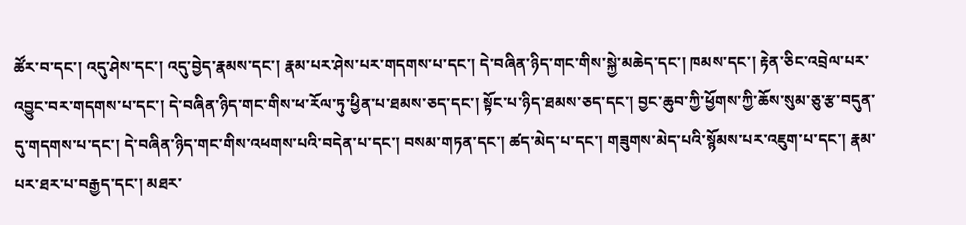ཚོར་བ་དང་། འདུ་ཤེས་དང་། འདུ་བྱེད་རྣམས་དང་། རྣམ་པར་ཤེས་པར་གདགས་པ་དང་། དེ་བཞིན་ཉིད་གང་གིས་སྐྱེ་མཆེད་དང་། ཁམས་དང་། རྟེན་ཅིང་འབྲེལ་པར་འབྱུང་བར་གདགས་པ་དང་། དེ་བཞིན་ཉིད་གང་གིས་ཕ་རོལ་ཏུ་ཕྱིན་པ་ཐམས་ཅད་དང་། སྟོང་པ་ཉིད་ཐམས་ཅད་དང་། བྱང་ཆུབ་ཀྱི་ཕྱོགས་ཀྱི་ཆོས་སུམ་ཅུ་རྩ་བདུན་དུ་གདགས་པ་དང་། དེ་བཞིན་ཉིད་གང་གིས་འཕགས་པའི་བདེན་པ་དང་། བསམ་གཏན་དང་། ཚད་མེད་པ་དང་། གཟུགས་མེད་པའི་སྙོམས་པར་འཇུག་པ་དང་། རྣམ་པར་ཐར་པ་བརྒྱད་དང་། མཐར་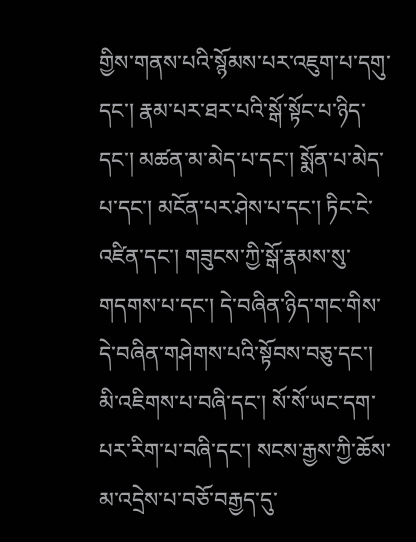གྱིས་གནས་པའི་སྙོམས་པར་འཇུག་པ་དགུ་དང་། རྣམ་པར་ཐར་པའི་སྒོ་སྟོང་པ་ཉིད་དང་། མཚན་མ་མེད་པ་དང་། སྨོན་པ་མེད་པ་དང་། མངོན་པར་ཤེས་པ་དང་། ཏིང་ངེ་འཛིན་དང་། གཟུངས་ཀྱི་སྒོ་རྣམས་སུ་གདགས་པ་དང་། དེ་བཞིན་ཉིད་གང་གིས་དེ་བཞིན་གཤེགས་པའི་སྟོབས་བཅུ་དང་། མི་འཇིགས་པ་བཞི་དང་། སོ་སོ་ཡང་དག་པར་རིག་པ་བཞི་དང་། སངས་རྒྱས་ཀྱི་ཆོས་མ་འདྲེས་པ་བཅོ་བརྒྱད་དུ་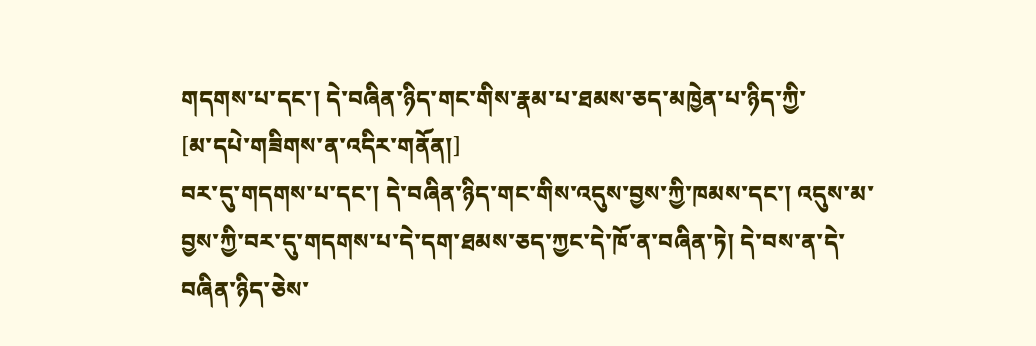གདགས་པ་དང་། དེ་བཞིན་ཉིད་གང་གིས་རྣམ་པ་ཐམས་ཅད་མཁྱེན་པ་ཉིད་ཀྱི་
[མ་དཔེ་གཟིགས་ན་འདིར་གནོན།]
བར་དུ་གདགས་པ་དང་། དེ་བཞིན་ཉིད་གང་གིས་འདུས་བྱས་ཀྱི་ཁམས་དང་། འདུས་མ་བྱས་ཀྱི་བར་དུ་གདགས་པ་དེ་དག་ཐམས་ཅད་ཀྱང་དེ་ཁོ་ན་བཞིན་ཏེ། དེ་བས་ན་དེ་བཞིན་ཉིད་ཅེས་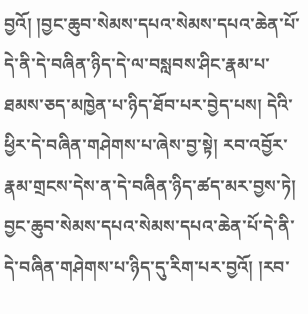བྱའོ། །བྱང་ཆུབ་སེམས་དཔའ་སེམས་དཔའ་ཆེན་པོ་དེ་ནི་དེ་བཞིན་ཉིད་དེ་ལ་བསླབས་ཤིང་རྣམ་པ་ཐམས་ཅད་མཁྱེན་པ་ཉིད་ཐོབ་པར་བྱེད་པས། དེའི་ཕྱིར་དེ་བཞིན་གཤེགས་པ་ཞེས་བྱ་སྟེ། རབ་འབྱོར་རྣམ་གྲངས་དེས་ན་དེ་བཞིན་ཉིད་ཚད་མར་བྱས་ཏེ། བྱང་ཆུབ་སེམས་དཔའ་སེམས་དཔའ་ཆེན་པོ་དེ་ནི་དེ་བཞིན་གཤེགས་པ་ཉིད་དུ་རིག་པར་བྱའོ། །རབ་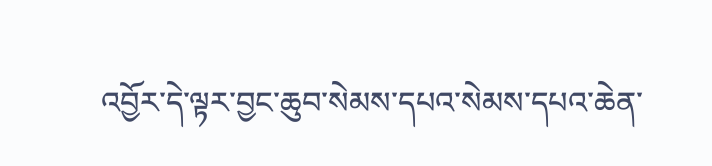འབྱོར་དེ་ལྟར་བྱང་ཆུབ་སེམས་དཔའ་སེམས་དཔའ་ཆེན་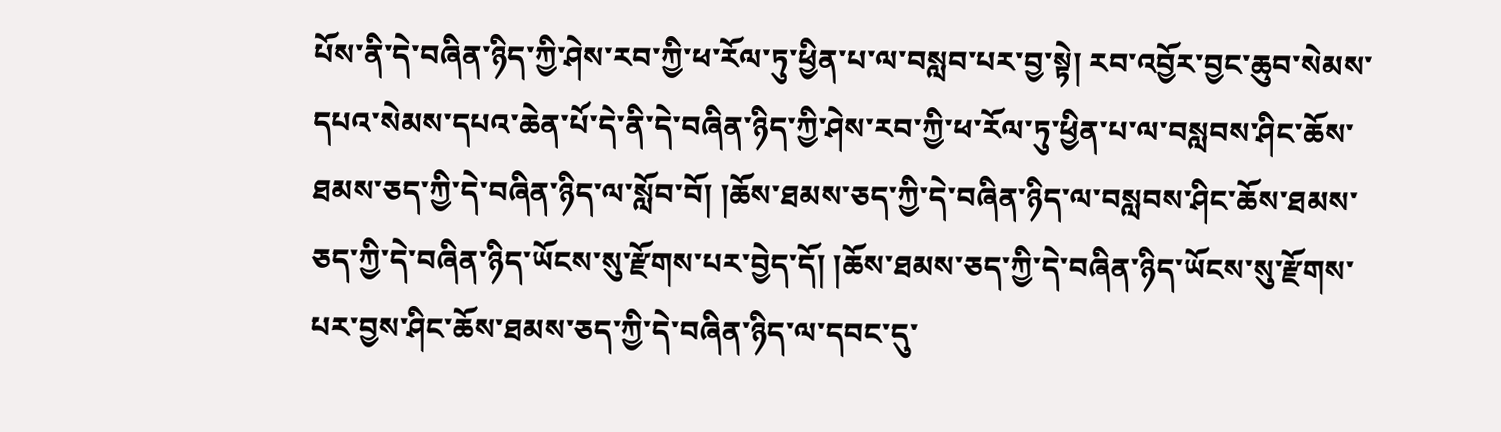པོས་ནི་དེ་བཞིན་ཉིད་ཀྱི་ཤེས་རབ་ཀྱི་ཕ་རོལ་ཏུ་ཕྱིན་པ་ལ་བསླབ་པར་བྱ་སྟེ། རབ་འབྱོར་བྱང་ཆུབ་སེམས་དཔའ་སེམས་དཔའ་ཆེན་པོ་དེ་ནི་དེ་བཞིན་ཉིད་ཀྱི་ཤེས་རབ་ཀྱི་ཕ་རོལ་ཏུ་ཕྱིན་པ་ལ་བསླབས་ཤིང་ཆོས་ཐམས་ཅད་ཀྱི་དེ་བཞིན་ཉིད་ལ་སློབ་བོ། །ཆོས་ཐམས་ཅད་ཀྱི་དེ་བཞིན་ཉིད་ལ་བསླབས་ཤིང་ཆོས་ཐམས་ཅད་ཀྱི་དེ་བཞིན་ཉིད་ཡོངས་སུ་རྫོགས་པར་བྱེད་དོ། །ཆོས་ཐམས་ཅད་ཀྱི་དེ་བཞིན་ཉིད་ཡོངས་སུ་རྫོགས་པར་བྱས་ཤིང་ཆོས་ཐམས་ཅད་ཀྱི་དེ་བཞིན་ཉིད་ལ་དབང་དུ་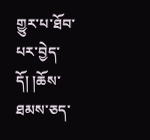གྱུར་པ་ཐོབ་པར་བྱེད་དོ། །ཆོས་ཐམས་ཅད་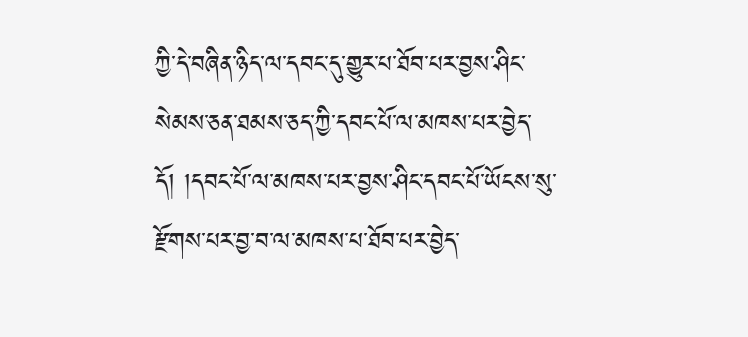ཀྱི་དེ་བཞིན་ཉིད་ལ་དབང་དུ་གྱུར་པ་ཐོབ་པར་བྱས་ཤིང་སེམས་ཅན་ཐམས་ཅད་ཀྱི་དབང་པོ་ལ་མཁས་པར་བྱེད་དོ། །དབང་པོ་ལ་མཁས་པར་བྱས་ཤིང་དབང་པོ་ཡོངས་སུ་རྫོགས་པར་བྱ་བ་ལ་མཁས་པ་ཐོབ་པར་བྱེད་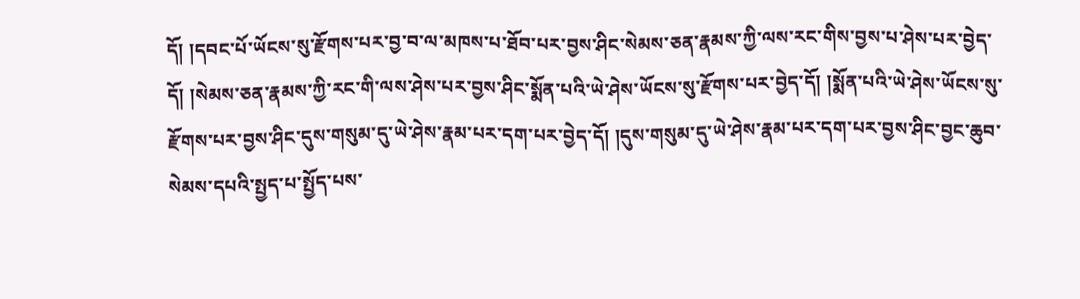དོ། །དབང་པོ་ཡོངས་སུ་རྫོགས་པར་བྱ་བ་ལ་མཁས་པ་ཐོབ་པར་བྱས་ཤིང་སེམས་ཅན་རྣམས་ཀྱི་ལས་རང་གིས་བྱས་པ་ཤེས་པར་བྱེད་དོ། །སེམས་ཅན་རྣམས་ཀྱི་རང་གི་ལས་ཤེས་པར་བྱས་ཤིང་སྨོན་པའི་ཡེ་ཤེས་ཡོངས་སུ་རྫོགས་པར་བྱེད་དོ། །སྨོན་པའི་ཡེ་ཤེས་ཡོངས་སུ་རྫོགས་པར་བྱས་ཤིང་དུས་གསུམ་དུ་ཡེ་ཤེས་རྣམ་པར་དག་པར་བྱེད་དོ། །དུས་གསུམ་དུ་ཡེ་ཤེས་རྣམ་པར་དག་པར་བྱས་ཤིང་བྱང་ཆུབ་སེམས་དཔའི་སྤྱད་པ་སྤྱོད་པས་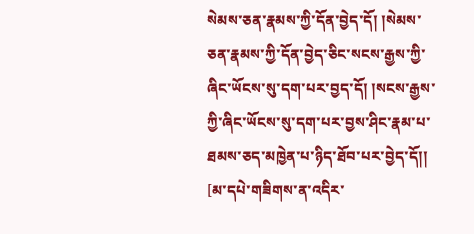སེམས་ཅན་རྣམས་ཀྱི་དོན་བྱེད་དོ། །སེམས་ཅན་རྣམས་ཀྱི་དོན་བྱེད་ཅིང་སངས་རྒྱས་ཀྱི་ཞིང་ཡོངས་སུ་དག་པར་བྱད་དོ། །སངས་རྒྱས་ཀྱི་ཞིང་ཡོངས་སུ་དག་པར་བྱས་ཤིང་རྣམ་པ་ཐམས་ཅད་མཁྱེན་པ་ཉིད་ཐོབ་པར་བྱེད་དོ།།
[མ་དཔེ་གཟིགས་ན་འདིར་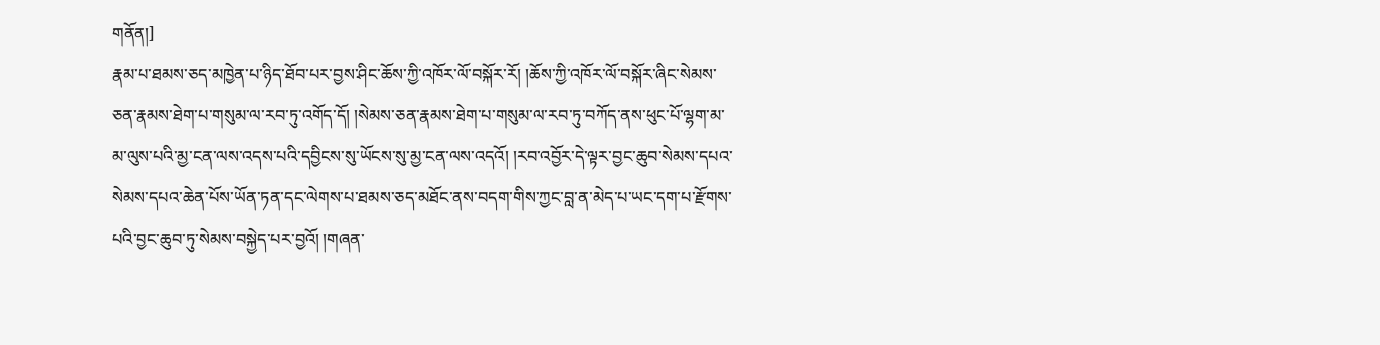གནོན།]
རྣམ་པ་ཐམས་ཅད་མཁྱེན་པ་ཉིད་ཐོབ་པར་བྱས་ཤིང་ཆོས་ཀྱི་འཁོར་ལོ་བསྐོར་རོ། །ཆོས་ཀྱི་འཁོར་ལོ་བསྐོར་ཞིང་སེམས་ཅན་རྣམས་ཐེག་པ་གསུམ་ལ་རབ་ཏུ་འགོད་དོ། །སེམས་ཅན་རྣམས་ཐེག་པ་གསུམ་ལ་རབ་ཏུ་བཀོད་ནས་ཕུང་པོ་ལྷག་མ་མ་ལུས་པའི་མྱ་ངན་ལས་འདས་པའི་དབྱིངས་སུ་ཡོངས་སུ་མྱ་ངན་ལས་འདའོ། །རབ་འབྱོར་དེ་ལྟར་བྱང་ཆུབ་སེམས་དཔའ་སེམས་དཔའ་ཆེན་པོས་ཡོན་ཏན་དང་ལེགས་པ་ཐམས་ཅད་མཐོང་ནས་བདག་གིས་ཀྱང་བླ་ན་མེད་པ་ཡང་དག་པ་རྫོགས་པའི་བྱང་ཆུབ་ཏུ་སེམས་བསྐྱེད་པར་བྱའོ། །གཞན་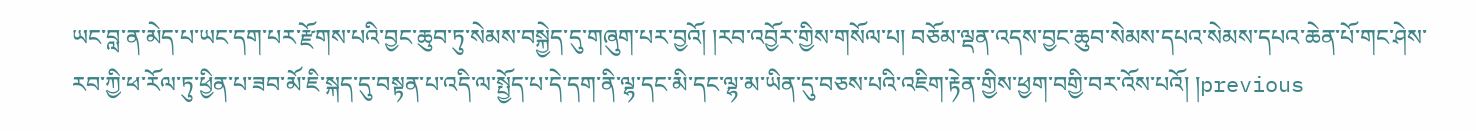ཡང་བླ་ན་མེད་པ་ཡང་དག་པར་རྫོགས་པའི་བྱང་ཆུབ་ཏུ་སེམས་བསྐྱེད་དུ་གཞུག་པར་བྱའོ། །རབ་འབྱོར་གྱིས་གསོལ་པ། བཅོམ་ལྡན་འདས་བྱང་ཆུབ་སེམས་དཔའ་སེམས་དཔའ་ཆེན་པོ་གང་ཤེས་རབ་ཀྱི་ཕ་རོལ་ཏུ་ཕྱིན་པ་ཟབ་མོ་ཇི་སྐད་དུ་བསྟན་པ་འདི་ལ་སྤྱོད་པ་དེ་དག་ནི་ལྷ་དང་མི་དང་ལྷ་མ་ཡིན་དུ་བཅས་པའི་འཇིག་རྟེན་གྱིས་ཕྱག་བགྱི་བར་འོས་པའོ། །previous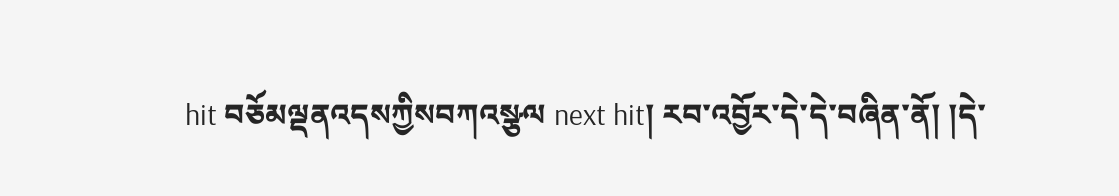hit བཅོམལྡནའདསཀྱིསབཀའསྩལ next hit། རབ་འབྱོར་དེ་དེ་བཞིན་ནོ། །དེ་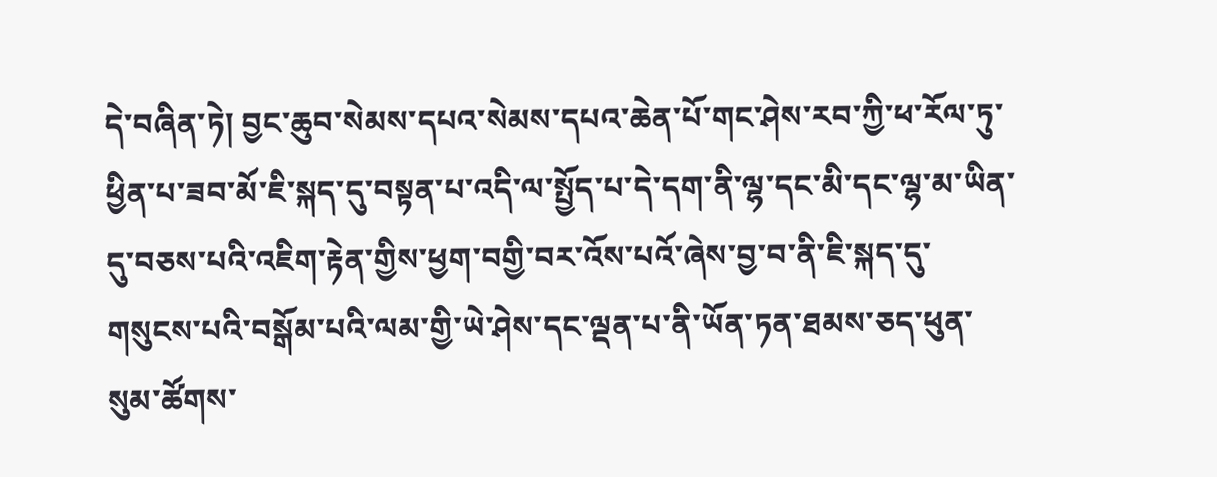དེ་བཞིན་ཏེ། བྱང་ཆུབ་སེམས་དཔའ་སེམས་དཔའ་ཆེན་པོ་གང་ཤེས་རབ་ཀྱི་ཕ་རོལ་ཏུ་ཕྱིན་པ་ཟབ་མོ་ཇི་སྐད་དུ་བསྟན་པ་འདི་ལ་སྤྱོད་པ་དེ་དག་ནི་ལྷ་དང་མི་དང་ལྷ་མ་ཡིན་དུ་བཅས་པའི་འཇིག་རྟེན་གྱིས་ཕྱག་བགྱི་བར་འོས་པའོ་ཞེས་བྱ་བ་ནི་ཇི་སྐད་དུ་གསུངས་པའི་བསྒོམ་པའི་ལམ་གྱི་ཡེ་ཤེས་དང་ལྡན་པ་ནི་ཡོན་ཏན་ཐམས་ཅད་ཕུན་སུམ་ཚོགས་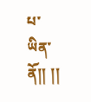པ་ཡིན་ནོ།། །།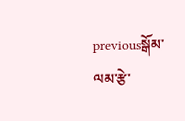previousསྒོམ་ལམ་རྩེ་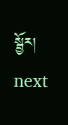སྦྱོར། next